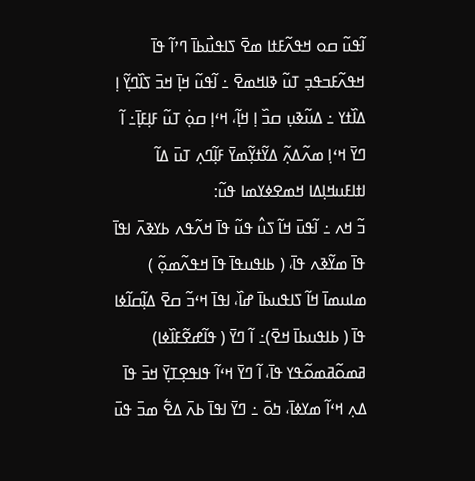ߊ߬ߟߎ߬ ߛߋ ߞߟߍ߬ߓߙߊ ߘߐ߫ ߖߊߟߎ߯ߕߊ߫ ߣߴߊ߬ ߟߊ߫ ߞߟߍ߬ߓߏߟߏ߲ ߠߎ߬ ߢߊߞߘߐ߫ ߸ ߊ߬ߟߎ߬ ߞߊ߲߫ ߞߏ߫ ߖߊ߰ߣߌ߲߬ ߊ߲ ߡߊ߰ߙߌ ߸ ߡߎ߬ߢߎ߲ ߛߏ߰ ߊ߲ ߞߊ߲߬، ߞߵߊ߲ ߛߋ߲߭ ߠߎ߬ ߓߊ߲ߓߊ߲߫߸ ߊ߬ ߣߌ߫ ߞߵߊ߲ ߘߍ߬ߡߍ߲߬ ߡߌ߬ߙߌ߲߬ߘߌ߫ ߓߊ߲߬ߣߍ߲ ߠߎ߫ ߡߊ߬
ߊߙߊߓߎߞߊ߲ߡߊ ߞߘߐߦߌߘߊ ߟߎ߬:
ߏ߬ ߞߍ ߸ ߊ߬ߟߎ߫ ߞߊ߬ ߖߎ߮ ߟߎ߬ ߟߊ߫ ߞߍ߬ߟߍ ߕߌߢߍ߫ ߊߟߊ߫ ߟߊ߫ ߘߌ߬ߢߍ ߟߊ߫، ( ߕߊߟߎߟߊ߫ ߟߊ߫ ߞߟߍ߬ߘߋ߲߬ ) ߘߊߎߘߊ߫ ߞߊ߬ ߖߊߟߎߕߊ߫ ߝߊ߰، ߊߟߊ߫ ߞߵߏ߬ ߛߐ߫ ߡߊ߲߬ߛߊ߬ߦߊ ߟߊ߫ ( ߕߊߟߎߕߊ߫ ߞߐ߫)߸ ߊ߬ ߣߌ߫ ( ߟߊ߬ߝߐ߬ߓߊ߰ߦߊ) ߥߘߋ߬ߥߘߋ߬ߟߌ ߟߊ߫، ߊ߬ ߣߌ߫ ߞߵߊ߬ ߟߊߟߐ߲ߠߌ߲߫ ߞߏ߫ ߟߊ߫ ߡߍ߲ ߞߵߊ߬ ߘߌߦߊ߫، ߤߋ߫ ߸ ߣߌ߫ ߊߟߊ߫ ߕߍ߫ ߡߐ߱ ߘߏ߫ ߟߎ߫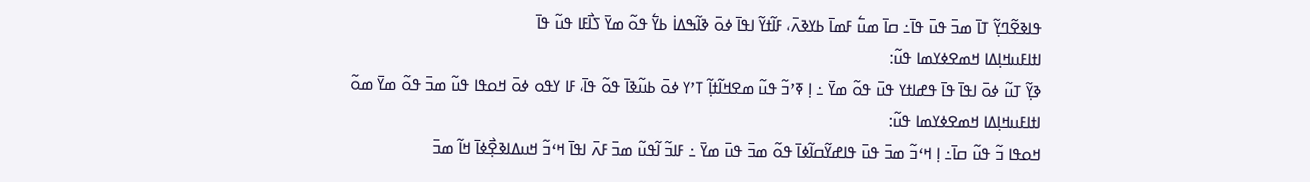ߟߊߢߐ߬ߣߌ߲߬ ߠߊ߫ ߘߏ߫ ߟߎ߫ ߟߊ߫߸ ߛߊ߫ ߘߎ߱ ߓߘߊ߫ ߕߌߢߍ߫، ߓߊ߬ߙߌ߬ ߊߟߊ߫ ߦߋ߫ ߢߊ߬ߒߡߊ߭ ߕߌ߱ ߟߋ߬ ߘߌ߫ ߖߊ߯ߓߊ ߟߎ߬ ߟߊ߫
ߊߙߊߓߎߞߊ߲ߡߊ ߞߘߐߦߌߘߊ ߟߎ߬:
ߢߌ߲߬ ߠߎ߬ ߦߋ߫ ߊߟߊ߫ ߟߊ߫ ߟߝߊߙߌ ߟߎ߫ ߟߋ߬ ߘߌ߫ ߸ ߊ߲ ߧߴߏ߬ ߟߎ߬ ߘߐߞߊ߬ߙߊ߲߬ ߠߴߌ ߦߋ߫ ߕߎ߬ߢߊ߫ ߟߋ߬ ߟߊ߫، ߓߊ ߌߟߋ ߦߋ߫ ߞߋߟߊ ߟߎ߬ ߘߏ߫ ߟߋ߬ ߘߌ߫ ߘߋ߬
ߊߙߊߓߎߞߊ߲ߡߊ ߞߘߐߦߌߘߊ ߟߎ߬:
ߞߋߟߊ ߏ߬ ߟߎ߬ ߛߊ߫߸ ߊ߲ ߞߵߏ߬ ߘߏ߫ ߟߎ߫ ߟߊߝߌ߬ߛߊ߬ߦߊ߫ ߟߋ߬ ߘߏ߫ ߟߎ߫ ߘߌ߫ ߸ ߓߊߏ߬ ߊ߬ߟߎ߬ ߘߏ߫ ߓߍ߫ ߊߟߊ߫ ߞߵߏ߬ ߞߎߡߊߢߐ߲߯ߦߊ߫ ߞߊ߬ ߘߏ߫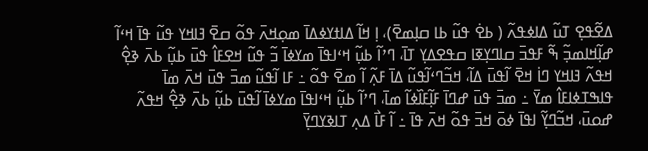ߡߐ߬ߟߐ߲ ߠߎ߬ ߡߊߦߟߍ߬ ( ߕߐ߭ ߟߎ߬ ߕߊ ߛߊ߲ߘߐ߫)، ߊ߲ ߞߊ߬ ߡߊߙߌߦߡߊ߫ ߘߋ߲ߞߍ߫ ߟߋ߬ ߛߐ߫ ߔߊߞߌ ߟߎ߬ ߟߊ߫ ߞߵߊ߬ ߝߊ߲߬ߞߊߘߏ߲߬ ߒ߬ ߓߟߏ߫ ߛߊߣߌ߲ߧߊ ߛߟߐߡߌ߲ ߠߊ߫، ߣߴߊ߬ ߕߎ߲߬ ߞߵߊߟߊ߫ ߘߌߦߊ߫ ߏ߬ ߟߎ߬ ߞߐߓߊ߮ ߟߎ߫ ߕߎ߲߬ ߕߍ߫ ߢߐ߲߮ ߞߟߍ߬ ߔߊߞߌ ߣߊ߭ ߞߐ߫ ߊ߬ߟߎ߫ ߡߊ߬، ߞߏ߬ߣߵߊ߬ߟߎ߬ ߡߊ߫ ߓߍ߲߬ ߊ߬ ߘߐ߫ ߟߋ߬ ߸ ߓߊ ߊ߬ߟߎ߬ ߘߏ߫ ߟߎ߫ ߞߍ߫ ߘߊ߫ ߟߊߒߠߦߊߓߊ߮ ߘߌ߫ ߸ ߘߏ߫ ߟߎ߫ ߝߣߊ߫ ߓߊ߲߬ߓߊ߰ߦߊ߬ ߘߊ߫، ߣߴߊ߬ ߕߎ߲߬ ߞߵߊߟߊ߫ ߘߌߦߊ߫ ߊ߬ߟߎ߫ ߕߎ߲߬ ߕߍ߫ ߢߐ߲߮ ߞߟߍ߬ ߝߋߎ߫، ߞߏ߬ߣߌ߲߬ ߊߟߊ߫ ߦߋ߫ ߞߏ߫ ߟߋ߬ ߞߍ߫ ߟߊ߫ ߸ ߊ߬ ߓߊ߯ ߡߍ߲ ߠߊߢߌߣߌ߲߫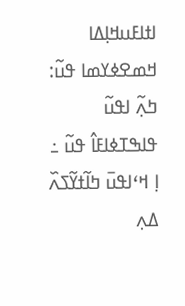ߊߙߊߓߎߞߊ߲ߡߊ ߞߘߐߦߌߘߊ ߟߎ߬:
ߤߍ߲߬ ߊߟߎ߬ ߟߊߒߠߦߊߓߊ߮ ߟߎ߬ ߸ ߊ߲ ߞߵߊߟߎ߫ ߤߊ߬ߙߌ߬ߖߍ߰ ߡߍ߲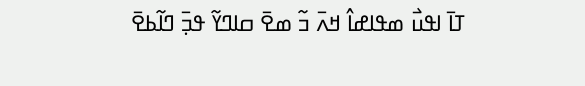ߠߊ߫ ߊߟߎ߯ ߘߟߊߝߊ߮ ߞߍ߫ ߏ߬ ߘߐ߫ ߛߊߣߌ߬ ߟߏ߲߫ ߣߊ߬ߕߐ߫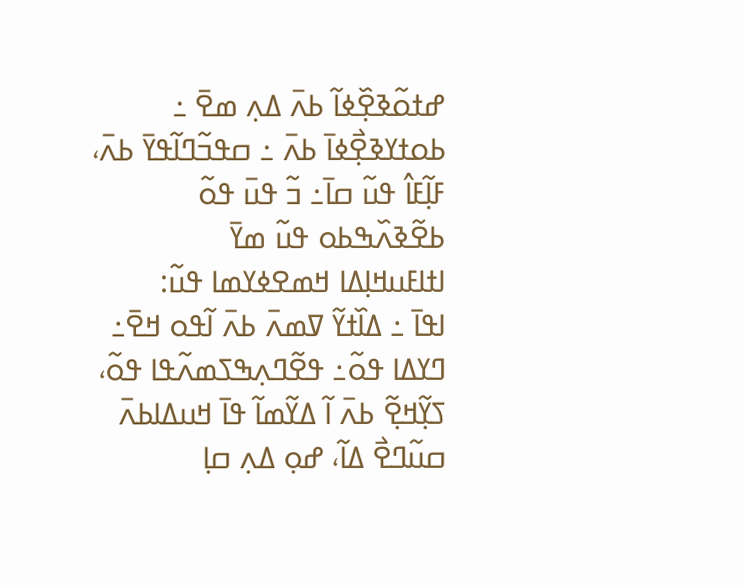ߝߙߋ߬ߢߐ߲߰ߦߊ߬ ߕߍ߫ ߡߍ߲ ߘߐ߫ ߸ ߕߋߙߌߢߐ߲߯ߦߊ߫ ߕߍ߫ ߸ ߛߟߏ߬ߣߊ߬ߟߌ߫ ߕߍ߫، ߓߊ߲߬ߓߊ߮ ߟߎ߬ ߛߊ߫߸ ߏ߬ ߟߎ߫ ߟߋ߬ ߕߐ߬ߢߍ߰ߒߕߋ ߟߎ߬ ߘߌ߫
ߊߙߊߓߎߞߊ߲ߡߊ ߞߘߐߦߌߘߊ ߟߎ߬:
ߊߟߊ߫ ߸ ߡߊ߰ߙߌ߬ ߜߘߍ߫ ߕߍ߫ ߊ߬ߟߋ ߞߐ߫߸ ߣߌߡߊ ߟߋ߬߸ ߟߐ߬ߣߍ߲ߒߖߘߍ߬ߟߊ ߟߋ߬، ߖߌ߲߬ߞߐ߲߬ ߕߍ߫ ߊ߬ ߡߌ߬ߘߊ߬ ߟߊ߫ ߞߎߡߊߕߍ߫ ߛߎ߬ߣߐ߯ ߡߊ߬، ߝߋ߲ ߡߍ߲ ߛߊ߲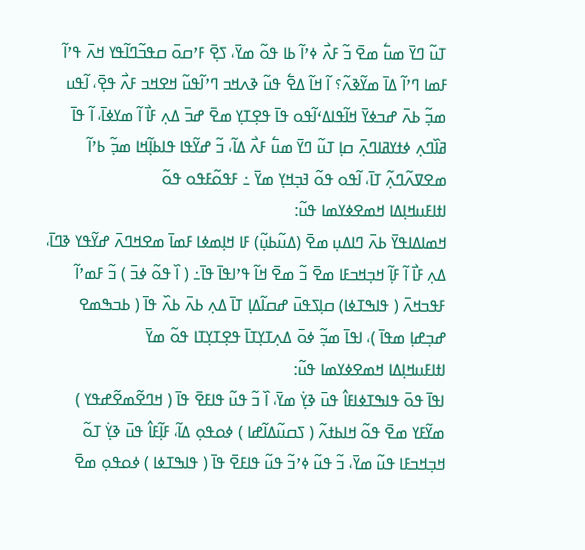ߠߎ߬ ߣߌ߫ ߘߎ߱ ߘߐ߫ ߏ߬ ߓߍ߯ ߦߴߊ߬ ߕߊ ߟߋ߬ ߘߌ߫، ߖߐ߲߫ ߓߴߛߋ߫ ߛߟߏ߬ߣߊ߬ߟߌ ߞߍ߫ ߟߴߊ߬ ߓߘߊ ߣߴߊ߬ ߡߊ߫ ߘߌ߬ߢߍ߬؟ ߊ߬ ߞߊ߬ ߡߐ߱ ߟߎ߬ ߢߍߞߏ ߣߴߊ߬ߟߎ߬ ߞߐߞߏ ߓߍ߯ ߟߐ߲߫، ߊ߬ߟߎ ߘߏ߲߬ ߕߍ߫ ߝߏߦߌ߫ ߞߊ߬ߟߊߡߵߊ߬ߟߋ ߟߊ߫ ߟߐ߲ߠߌ߲ ߘߐ߫ ߝߏ߫ ߡߍ߲ ߓߊ߯ ߊ߬ ߘߌߦߊ߫، ߊ߬ ߟߊ߫ ߥߊ߰ߣߍ߲ ߦߙߌߥߊߣߍ߲߫ ߛߊ߲ ߠߎ߬ ߣߌ߫ ߘߎ߱ ߓߍ߯ ߡߊ߬، ߏ߬ ߝߌ߬ߟߊ ߟߊߕߊ߲߬ߞߊ ߘߏ߲߬ ߕߴߊ߬ ߘߐߜߍ߬ߣߍ߲߬ ߠߊ߫، ߊ߬ߟߋ ߟߋ߬ ߔߏ߲ߞߌ߲ ߘߌ߫ ߸ ߓߟߋ߬ߓߟߋ ߟߋ߬
ߊߙߊߓߎߞߊ߲ߡߊ ߞߘߐߦߌߘߊ ߟߎ߬:
ߞߘߊߡߊߟߌ߫ ߕߍ߫ ߣߊߡߎ߲ ߘߐ߫ (ߡߎ߬ߕߎ߲߬) ߓߊ ߞߊ߲ߘߦߊ ߓߘߊ߫ ߘߐߞߣߍ߫ ߝߌ߬ߟߌ ߢߣߊ߫، ߡߍ߲ ߓߊ߯ ߊ߬ ߓߊ߲߬ ߞߏ߲ߞߏߓߊ ߘߐ߫ ߏ߬ ߘߐ߫ ߞߊ߬ ߟߴߊߟߊ߫ ߟߊ߫߸ ( ߊ߰ ߟߋ߬ ߦߏ߫ ) ߏ߬ ߓߘߴߊ߬ ߓߟߏߞߍ߫ ( ߟߊߒߠߦߊ) ߛߊ߲ߖߟߎ߫ ߝߛߊ߬ߡߊ߲ ߠߊ߫ ߡߍ߲ ߕߍ߫ ߕߍ߰ ߟߊ߫ ( ߕߏߒߘߐ ߝߏ߲ߝߊ߲ ߘߟߊ߫ )، ߊߟߊ߫ ߘߏ߲߬ ߦߋ߫ ߡߍ߲ߠߌ߲ߠߊ߫ ߟߐ߲ߠߌ߲ߠߊ ߟߋ߬ ߘߌ߫
ߊߙߊߓߎߞߊ߲ߡߊ ߞߘߐߦߌߘߊ ߟߎ߬:
ߊߟߊ߫ ߟߋ߫ ߟߊߒߠߦߊߓߊ߮ ߟߎ߫ ߢߌ߲߭ ߘߌ߫، ߊ߰ ߏ߬ ߟߎ߬ ߟߊߓߐ߫ ߟߊ߫ ( ߞߣߐ߬ߘߐ߬ߝߟߌ ) ߘߌ߬ߓߌ ߘߐ߫ ߟߋ߬ ߞߊߕߙߍ߬ ( ߖߛߎ߬ߡߊ߬ߝߊ ) ߦߋߟߋ߲ ߡߊ߬، ߓߊ߲߬ߓߊ߮ ߟߎ߫ ߢߌ߲߭ ߠߋ߬ ߞߏ߲ߞߏߓߊ ߟߎ߬ ߘߌ߫، ߏ߬ ߟߎ߬ ߦߴߏ߬ ߟߎ߬ ߟߊߓߐ߫ ߟߊ߫ ( ߟߊߒߠߦߊ ) ߦߋߟߋ߲ ߘߐ߫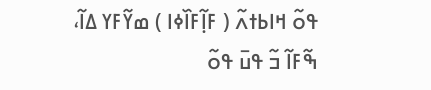ߟߋ߬ ߞߊߕߙߍ߬ ( ߓߊ߲߬ߓߊ߰ߦߊ ) ߘߌ߬ߓߌ ߡߊ߬، ߒ߬ߓߊ߬ ߏ߬ ߟߎ߫ ߟߋ߬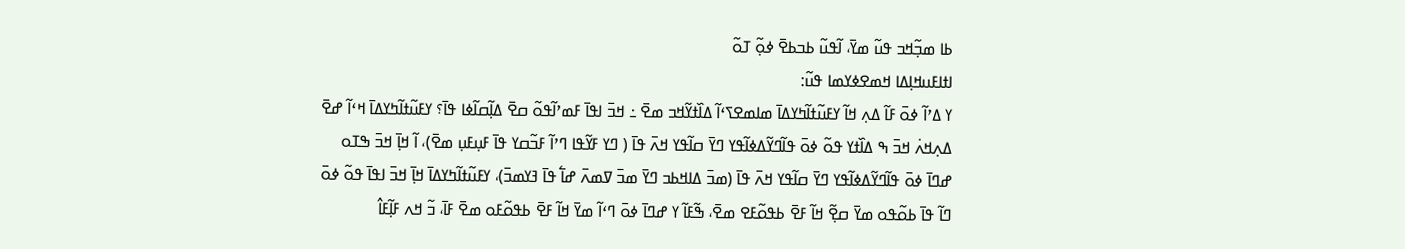ߕߊ ߘߏ߲߬ߞߏ ߟߎ߬ ߘߌ߫، ߊ߬ߟߎ߬ ߕߏߕߐ߫ ߦߋ߲߬ ߠߋ߬
ߊߙߊߓߎߞߊ߲ߡߊ ߞߘߐߦߌߘߊ ߟߎ߬:
ߌ ߡߴߊ߬ ߦߋ߫ ߓߊ߬ ߡߍ߲ ߞߊ߬ ߌߓߎ߬ߙߊ߬ߤߌߡߊ߫ ߘߊߘߐߖߵߊ߬ ߡߊ߰ߙߌ߬ߞߏ ߘߐ߫ ߸ ߞߏ߫ ߊߟߊ߫ ߓߘߴߊ߬ߟߋ߬ ߛߐ߫ ߡߊ߲߬ߛߊ߬ߦߊ ߟߊ߫؟ ߌߓߎ߬ߙߊ߬ߤߌߡߊ߫ ߞߵߊ߬ ߝߐ߫ ߡߍ߲ߞߍ߭ ߞߏ߫ ߒ ߡߊ߰ߙߌ ߟߋ߬ ߦߋ߫ ߟߊ߬ߣߌ߬ߡߦߊ߬ߟߌ ߣߌ߫ ߛߊ߬ߟߌ ߞߍ߫ ߟߊ߫ ( ߣߌ ߓߌ߬ߟߊ ߣߴߊ߬ ߓߏ߬ߛߌ ߟߊ߫ ߓߎ߲ߓߎ߲ ߘߐ߫)، ߊ߬ ߞߊ߲߫ ߞߏ߫ ߒߠߋ ߝߣߊ߫ ߦߋ߫ ߟߊ߬ߣߌ߬ߡߦߊ߬ߟߌ ߣߌ߫ ߛߊ߬ߟߌ ߞߍ߫ ߟߊ߫ (ߘߏ߫ ߡߊߞߕߏ ߣߌ߫ ߘߏ߫ ߜߘߍ߫ ߝߊ߱ ߟߊ߫ ߔߌߘߏ߫)، ߌߓߎ߬ߙߊ߬ߤߌߡߊ߫ ߞߊ߲߫ ߞߏ߫ ߊߟߊ߫ ߟߋ߬ ߦߋ߫ ߣߊ߬ ߟߊ߫ ߕߋ߬ߟߋ ߘߌ߫ ߛߐ߲߬ ߞߊ߬ ߓߐ߫ ߕߟߋ߬ߓߐ ߘߐ߫، ߒ߬ߓߊ߬ ߌ ߝߣߊ߫ ߦߋ߫ ߣߵߊ߬ ߘߌ߫ ߞߊ߬ ߓߐ߫ ߕߟߋ߬ߓߋ ߘߐ߫ ߓߊ߫، ߏ߬ ߞߍ ߓߊ߲߬ߓߊ߮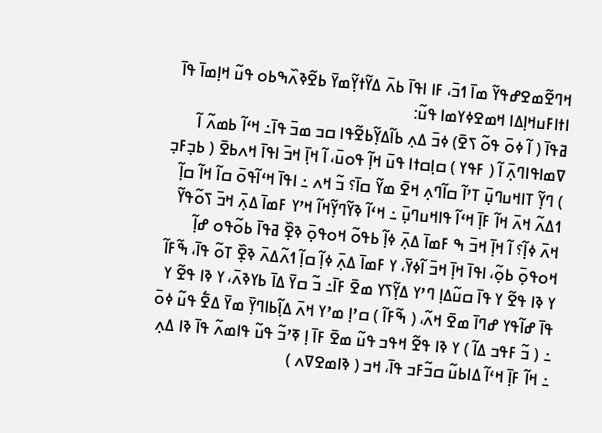ߞߣߐ߬ߘߐߝߟߌ߬ ߘߊ߫ ߗߏ߫، ߓߊ ߊߟߊ߫ ߕߍ߫ ߡߌ߬ߙߌ߲߬ߘߌ߫ ߕߐ߬ߢߍ߰ߒߕߋ ߟߎ߬ ߞߊ߲ߘߊ߫ ߟߊ߫
ߊߙߊߓߎߞߊ߲ߡߊ ߞߘߐߦߌߘߊ ߟߎ߬:
ߥߟߊ߫ ( ߊ߬ ߦߋ߫ ߟߋ߬ ߖߐ߫) ߦߏ߫ ߡߍ߲ ߕߊ߬ߡߌ߲߬ߕߐ߬ߟߊ ߛߏ ߘߏ߫ ߟߊ߫߸ ߞߵߊ߬ ߕߘߍ߬ ߊ߬ ߜߘߊߟߊߣߍ߲߫ ߊ߬ ( ߓߟߌ ) ߛߊ߲ߛߙߊ ߟߎ߫ ߞߊ߲߬ ߟߋߎ߫، ߊ߬ ߞߊ߲߫ ߞߏ߫ ߊߟߊ߫ ߞߍߕߐ߫ ( ߕߏ߲ߓߏ߲ ) ߣߌ߲߬ ߠߊߞߎߣߎ߲߫ ߠߴߊ߬ ߛߊ߬ߣߍ߲ ߞߐ߫ ߘߌ߬ ߛߊ߫؟ ߏ߬ ߞߍ ߸ ߊߟߊ߫ ߞߵߊ߬ߟߋ߫ ߛߊ߬ ߞߊ߬ ߛߊ߲߬ ߗߡߍ߬ ߞߍ߫ ߞߊ߬ ߓߊ߲߫ ߞߵߊ߬ ߟߊߞߎߣߎ߲߫ ߸ ߞߵߊ߬ ߢߌ߬ߣߌ߲߬ߞߊ߬ ߞߴߌ ߓߘߊ߫ ߡߍ߲߫ ߞߏ߫ ߖߋ߬ߟߌ߬ ߞߍ߫ ߦߊ߲߬؟ ߊ߬ ߞߊ߲߫ ߞߏ߫ ߒ ߓߘߊ߫ ߡߍ߲߫ ߦߊ߲߬ ߕߟߋ߬ ߞߋߟߋ߲߫ ߢߐ߲߰ ߥߟߊ߫ ߕߋ߬ߟߋ ߝߊ߲߬ ߞߋߟߋ߲߫ ߕߋ߲߬، ߊߟߊ߫ ߞߊ߲߫ ߞߏ߫ ߊ߬ߦߌ߫، ߌ ߓߘߊ߫ ߡߍ߲߫ ߦߊ߲߬ ߛߊ߲߬ ߗߍ߬ߡߍ߫ ߢߐ߲߰ ߠߋ߬ ߟߊ߫، ߒ߬ߓߊ߬ ߌ ߢߊ ߟߐ߬ ߌ ߟߊ߫ ߛߎ߬ߡߊ߲ ߣߴߌ ߡߌ߲߬ߖߌ ߘߐ߫ ߓߊ߫߸ ߏ߬ ߛߌ߫ ߡߊ߫ ߕߌߢߍ߫، ߌ ߢߊ ߟߐ߬ ߌ ߟߊ߫ ߝߊ߬ߟߌ ߝߣߊ߫ ߘߐ߫ ߞߍ߬، ( ߒ߬ߓߊ߬ ) ߛߴߊ߲ ߘߴߌ ߞߍ߫ ߡߊ߲߬ߕߊߣߌ߲߫ ߘߌ߫ ߡߐ߱ ߟߎ߬ ߦߋ߫ ߸ ( ߏ߬ ߓߟߏ ߡߊ߬ ) ߌ ߢߊ ߟߐ߬ ߞߟߏ ߟߎ߬ ߘߐ߫ ߓߊ߫ ߊ߲ ߧߴߏ߬ ߟߎ߬ ߟߊߘߍ߬ ߟߊ߫ ߢߊ ߡߍ߲ ߸ ߞߊ߬ ߓߊ߲߫ ߞߵߊ߬ ߡߊߕߎ߬ ߛߏ߬ߓߏ ߟߊ߫، ߞߏ ( ߢߊߘߐߜߍ )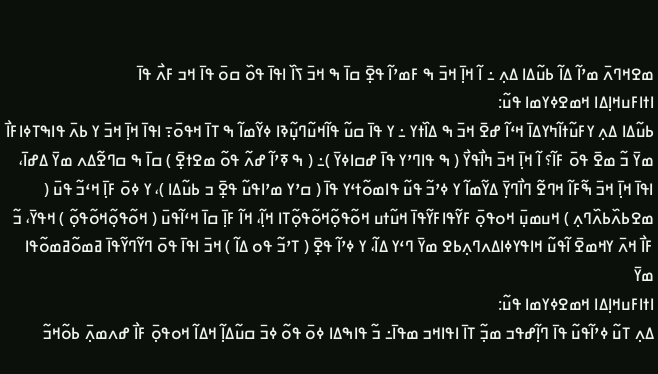ߘߐߞߣߍ߫ ߘߴߊ߬ ߡߊ߬ ߕߎ߬ߡߊ ߡߍ߲ ߸ ߊ߬ ߞߊ߲߫ ߞߏ߫ ߒ ߓߘߴߊ߬ ߟߐ߲߫ ߛߊ߫ ߒ ߞߏ߫ ߖߊ߰ ߊߟߊ߫ ߟߋ߰ ߛߋ߫ ߟߊ߫ ߞߏ ߓߍ߯ ߟߊ߫
ߊߙߊߓߎߞߊ߲ߡߊ ߞߘߐߦߌߘߊ ߟߎ߬:
ߕߎ߬ߡߊ ߡߍ߲ ߌߓߎ߬ߙߊ߬ߤߌߡߊ߫ ߞߵߊ߬ ߝߐ߫ ߞߏ߫ ߒ ߡߊ߰ߙߌ ߸ ߌ ߟߊ߫ ߛߎ߬ ߟߊ߬ߞߎ߬ߣߎ߲߬ߢߊ ߦߌ߬ߘߊ߬ ߒ ߠߊ߫ ߞߟߋ߫߹ ߊߟߊ߫ ߞߊ߲߫ ߞߏ߫ ߌ ߕߍ߫ ߟߊߒߠߦߊߓߊ߯ ߘߌ߫ ߏ߬ ߘߐ߫ ߟߋ߫ ߓߊ߬؟ ߊ߬ ߞߊ߲߫ ߞߏ߫ ߤߊ߯ߟߌ߯ ( ߒ ߟߊߣߴߌ ߟߊ߫ ߝߛߊߦߌ߫ )߸ ( ߒ ߧߴߊ߬ ߝߍ߬ ߟߋ߬ ߘߐߙߐ߲߫ ) ߛߊ߫ ߒ ߛߣߐ߬ߡߍ ߘߌ߫ ߡߝߊ߫، ߊߟߊ߫ ߞߊ߲߫ ߞߏ߫ ߒ߬ߓߊ߬ ߞߣߐ߬ ߣߊ߯ߣߌ߲߫ ߡߌ߬ߘߊ߬ ߌ ߦߴߏ߬ ߟߎ߬ ߟߊߘߋ߬ߙߵߌ ߟߊ߫ ( ߛߴߌ ߘߴߊߟߎ߬ ߟߐ߲߫ ߏ ߕߎ߬ߡߊ )، ߌ ߦߋ߫ ߓߊ߲߫ ߞߵߏ߬ ߟߎ߫ ( ߘߐߕߍ߰ߕߍ߰ߣߍ߲ ) ߞߎߘߎ߲߫ ߞߋߟߋ߲߫ ߓߌ߬ߟߊߓߌ߬ߟߊ߫ ߞߎ߬ߙߎ ߞߋ߬ߟߋ߲߬ߞߋ߬ߟߋ߲߬ߠߊ ߞߊ߲߬، ߞߊ߬ ߓߊ߲߫ ߛߊ߫ ߞߵߊ߬ߟߎ߫ ( ߞߋ߬ߟߋ߲߬ߞߋ߬ߟߋ߲߬ ) ߞߟߌ߫، ߏ߬ ߓߊ߯ ߞߍ߫ ߌߞߘߐ߫ ߊ߬ߟߎ߬ ߞߊߟߌߦߊߡߍߣߍ߲ߕߐ ߘߌ߫ ߣߵߌ ߡߊ߬، ߌ ߦߴߊ߬ ߟߐ߲߫ ( ߠߴߏ߬ ߟߋ ߡߊ߬ ) ߞߏ߫ ߊߟߊ߫ ߟߋ߫ ߣߌ߬ߣߌ߬ߟߊ߫ ߥߘߋ߬ߥߘߋ߬ߟߊ ߘߌ߫
ߊߙߊߓߎߞߊ߲ߡߊ ߞߘߐߦߌߘߊ ߟߎ߬:
ߡߍ߲ ߠߎ߬ ߦߴߊ߬ߟߎ߬ ߟߊ߫ ߣߊ߲߬ߝߟߏ ߘߏ߲߬ ߠߊ߫ ߊߟߊߞߏ ߘߟߊ߫߸ ߏ߬ ߟߊߒߡߊ ߦߋ߫ ߟߋ߬ ߦߏ߫ ߛߎ߬ߡߊ߲߬ ߞߡߊ߬ ߞߋߟߋ߲߫ ߓߊ߯ ߝߍߘߍ߲߫ ߕߋ߬ߞߏ߬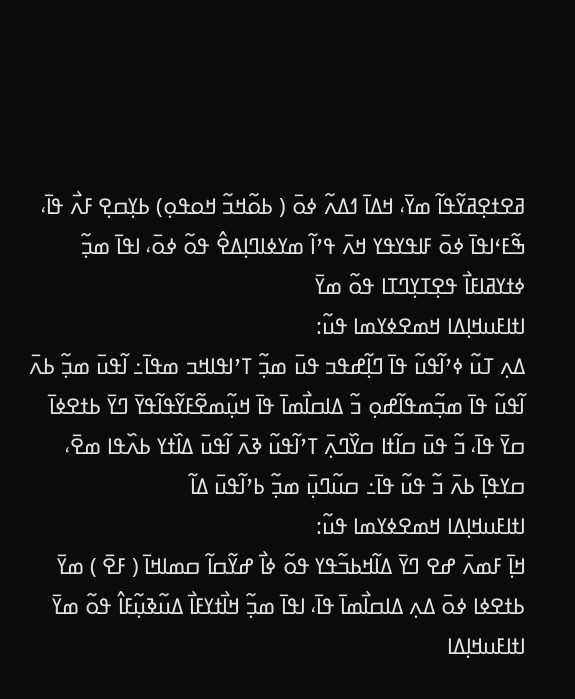ߥߐߙߐ߲ߥߌ߬ߟߊ߬ ߘߌ߫، ߞߡߊ߫ ߗߡߍ߬ ߦߋ߫ ( ߕߋ߬ߞߏ߬ ߞߋߟߋ߲) ߕߌ߲ߛߐ߲ ߓߍ߯ ߟߊ߫، ߒ߬ߓߵߊߟߊ߫ ߦߋ߫ ߓߊߟߌߟߌ ߞߍ߫ ߟߴߊ߬ ߘߌߦߊߣߊ߲ߡߐ߮ ߟߋ߬ ߦߋ߫، ߊߟߊ߫ ߘߏ߲߬ ߦߙߌߥߊߓߊ߯ ߟߐ߲ߠߌ߲ߣߠߊ ߟߋ߬ ߘߌ߫
ߊߙߊߓߎߞߊ߲ߡߊ ߞߘߐߦߌߘߊ ߟߎ߬:
ߡߍ߲ ߠߎ߬ ߦߴߊ߬ߟߎ߬ ߟߊ߫ ߣߊ߲߬ߝߟߏ ߟߎ߫ ߘߏ߲߬ ߠߴߊߟߊߞߏ ߘߟߊ߫߸ ߊ߬ߟߎ߫ ߘߏ߲߬ ߕߍ߫ ߊ߬ߟߎ߬ ߟߊ߫ ߘߏ߲߬ߘߟߊ߬ߝߋ߲ ߏ߬ ߡߊߛߊ߯ߘߊ߫ ߟߊ߫ ߞߎ߲߬ߘߐ߬ߓߌ߬ߟߊ߬ߟߌ߫ ߣߌ߫ ߕߙߐߦߊ߫ ߛߌ߫ ߟߊ߫، ߏ߬ ߟߎ߫ ߛߊ߬ߙߊ ߛߌ߰ߣߍ߲߫ ߠߴߊ߬ߟߎ߬ ߢߍ߫ ߊ߬ߟߎ߫ ߡߊ߰ߙߌ ߕߍ߰ߟߊ ߘߐ߫، ߛߌߟߊ߲߫ ߕߍ߫ ߏ߬ ߟߎ߬ ߟߊ߫߸ ߛߎ߬ߣߎ߲߫ ߘߏ߲߬ ߕߴߊ߬ߟߎ߫ ߡߊ߬
ߊߙߊߓߎߞߊ߲ߡߊ ߞߘߐߦߌߘߊ ߟߎ߬:
ߞߊ߲߫ ߓߘߍ߫ ߝߐ ߣߌ߫ ߡߊ߬ߞߕߏ߬ߟߌ ߟߋ߬ ߦߊ߯ ߝߌ߬ߛߊ߬ ߛߘߊߞߊ߫ ( ߓߐ߫ ) ߘߌ߫ ߕߙߐߦߊ ߦߋ߫ ߡߍ߲ ߡߊߛߊ߯ߘߊ߫ ߟߊ߫، ߊߟߊ߫ ߘߏ߲߬ ߞߊ߯ߙߌߓߊ߯ ߡߎ߬ߢߎ߲߬ߓߊ߮ ߟߋ߬ ߘߌ߫
ߊߙߊߓߎߞߊ߲ߡߊ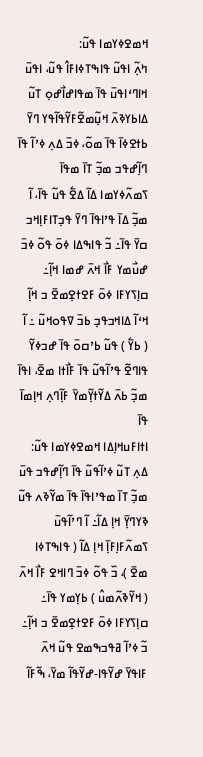ߞߘߐߦߌߘߊ ߟߎ߬:
ߤߍ߲߬ ߊߟߎ߬ ߟߊߒߠߦߊߓߊ߮ ߟߎ߬، ߊߟߎ߫ ߞߊߣߵߊߟߎ߫ ߟߊ߫ ߘߟߊߝߊ߯ߝߋ߲ ߠߎ߬ ߡߊߕߌߢߍ߫ ߞߎ߲߬ߘߐ߬ߓߌ߬ߟߊ߬ߟߌ ߣߌ߫ ߕߙߐߦߊ߫ ߟߊ߫ ߘߋ߬، ߦߏ߫ ߡߍ߲ ߦߴߊ߬ ߟߊ߫ ߣߊ߲߬ߝߟߏ ߘߏ߲߬ ߠߊ߫ ߘߟߊ߫ ߖߘߍ߬ߦߌߘߊ ߡߊ߬ ߡߐ߱ ߟߎ߬ ߟߊ߫، ߊ߬ ߘߏ߲߬ ߡߊ߫ ߟߴߊߟߊ߫ ߣߌ߫ ߟߏ߲ߠߊߓߊ߲ߞߏ ߛߌ߫ ߟߊ߫߸ ߏ߬ ߟߊߒߡߊ ߦߋ߫ ߟߋ߬ ߦߏ߫ ߝߎ߯ߘߌ ߓߊ߯ ߞߍ߫ ߝߘߊ ߞߊ߲߬߸ ߛߊ߲ߖߌߓߊ ߦߋ߫ ߓߐߙߐ߲ߘߐ߫ ߏ ߞߊ߲߬ ߞߵߊ߬ ߡߊߞߏߟߏ߲ ߕߏ߫ ߜߟߋߞߎ߬ ߸ ߊ߬ ( ߕߌ߱ ) ߟߎ߬ ߕߴߛߋ߫ ߟߊ߫ ߝߏߦߌ߬ ߟߊߣߐ߬ ߟߴߊ߬ߟߎ߬ ߟߊ߫ ߓߊ߯ߙߊ ߘߐ߫، ߊߟߊ߫ ߘߏ߲߬ ߕߍ߫ ߡߌ߬ߙߌ߲߬ߘߌ߫ ߓߊ߲߬ߣߍ߲ ߞߊ߲ߘߊ߫ ߟߊ߫
ߊߙߊߓߎߞߊ߲ߡߊ ߞߘߐߦߌߘߊ ߟߎ߬:
ߡߍ߲ ߠߎ߬ ߦߴߊ߬ߟߎ߬ ߟߊ߫ ߣߊ߲߬ߝߟߏ ߟߎ߫ ߘߏ߲߬ ߠߊ߫ ߘߟߴߊߟߊ߫ ߟߊ߫ ߘߌ߬ߢߍ ߟߎ߬ ߢߌߣߌ߲߫ ߞߊ߲ ߡߊ߬߸ ߊ߬ ߣߴߊ߬ߟߎ߫ ߖߘߍ߬ߓߊ߲ߓߊ߲߫ ߞߊ߲ ߡߊ߬ ( ߟߊߒߠߦߊ ߘߐ߫ )، ߏ߰ ߟߋ߬ ߦߏ߫ ߣߊߞߐ ߓߊ߯ ߞߍ߫ ( ߞߌ߬ߢߍ߬ߘߎ߮ ) ߕߌ߲ߘߌ ߟߊ߫߸ ߛߊ߲ߖߌߓߊ ߦߋ߫ ߓߐߙߐ߲ߘߐ߫ ߏ ߞߊ߲߬߸ ߏ߬ ߦߴߊ߬ ߥߟߏߒߘߐ ߟߎ߬ ߞߍ߫ ߓߊߟߌ߫ ߝߌ߬ߟߊ-ߝߌ߬ߟߊ߬ ߘߌ߫، ߒ߬ߓߊ߬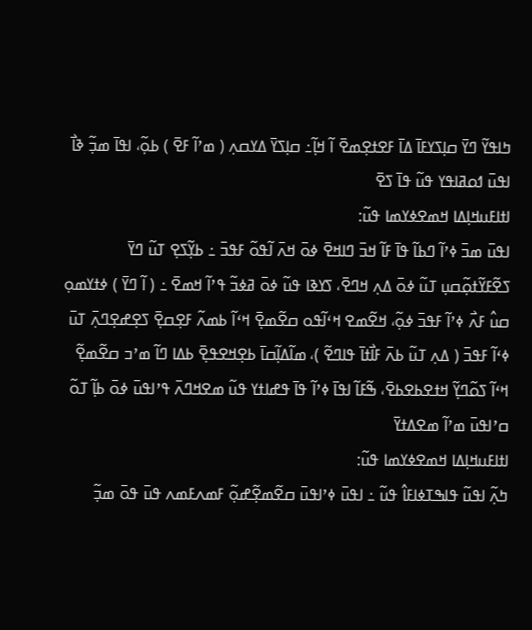ߤߊߟߌ߬ ߣߌ߫ ߛߊ߲ߖߌߓߊ߫ ߡߊ߫ ߓߐߙߐ߲ߘߐ߫ ߊ߬ ߞߊ߲߬߸ ߛߊ߲ߖߌ߫ ߡߌߛߍ߲ ( ߘߴߊ߬ ߓߐ߫ ) ߕߋ߲߬، ߊߟߊ߫ ߘߏ߲߬ ߢߊ߯ ߊߟߎ߫ ߗߋߥߊߟߌ ߟߎ߬ ߟߊ߫ ߖߐ߫
ߊߙߊߓߎߞߊ߲ߡߊ ߞߘߐߦߌߘߊ ߟߎ߬:
ߊߟߎ߫ ߘߏ߫ ߦߴߊ߬ ߣߕߊ߬ ߟߊ߫ ߓߊ߬ ߞߏ߫ ߣߊߞߐ߫ ߦߋ߫ ߞߍ߫ ߊ߬ߟߋ߬ ߓߟߏ߫ ߸ ߕߌ߲߬ߖߐ߲ ߠߎ߬ ߣߌ߫ ߖߐ߬ߓߌ߬ߙߋ߲߬ߛߎ߲ ߠߎ߬ ߦߋ߫ ߡߍ߲ ߞߣߐ߫، ߖߌߢߊ ߟߎ߬ ߦߋ߫ ߥߦߏ߬ ߟߴߊ߬ ߞߘߐ߫ ߸ ( ߊ߬ ߣߌ߫ ) ߦߙߌߘߋ߲ ߛߎ߮ ߓߍ߯ ߦߴߊ߬ ߓߟߏ߫ ߦߋ߲߬، ߞߐ߬ߘߐ ߞߵߊ߬ߟߋ ߛߐ߬ߘߐ߲߫ ߞߵߊ߬ ߕߘߍ߬ ߓߐ߲ߛߐ߲߫ ߖߐ߲ߝߐ߲ߣߍ߲߫ ߠߎ߫ ߦߵߊ߬ ߓߟߏ߫ ( ߡߍ߲ ߠߎ߬ ߕߍ߫ ߓߊ߯ߙߊ߫ ߟߊߣߐ߬ )، ߘߊ߬ߡߊ߲߬ߛߊ߫ ߕߐ߲ߞߐߟߐ߲߫ ߕߡߊ ߣߊ߬ ߘߴߏ ߛߐ߬ߘߐ߲߬ ߞߵߊ߬ ߖߋ߬ߣߌ߲߬ ߞߙߐߕߐߕߐ߫، ߒ߬ߓߊ߬ ߊߟߊ߫ ߦߴߊ߬ ߟߊ߫ ߟߝߊߙߌ ߟߎ߬ ߘߐߞߣߍ߫ ߟߴߊߟߎ߫ ߦߋ߫ ߕߊ߲߬ ߠߋ߬ ߛߴߊߟߎ߫ ߘߴߊ߬ ߘߐߡߙߌ߫
ߊߙߊߓߎߞߊ߲ߡߊ ߞߘߐߦߌߘߊ ߟߎ߬:
ߤߍ߲߬ ߊߟߎ߬ ߟߊߒߠߦߊߓߊ߮ ߟߎ߬ ߸ ߊߟߎ߫ ߦߴߊߟߎ߫ ߛߐ߬ߘߐ߲߬ߝߋ߲߬ ߓߘߍߓߘߍ ߟߎ߫ ߟߋ߫ ߘߏ߲߬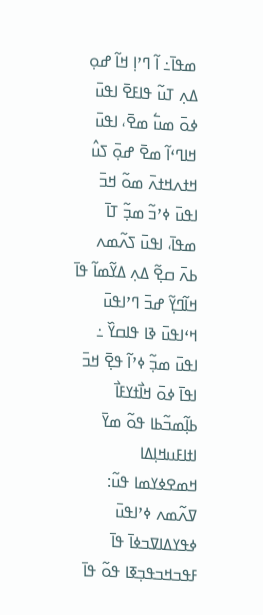ߘߟߊ߫߸ ߊ߬ ߣߴߊ߲ ߞߊ߬ ߝߋ߲ ߡߍ߲ ߠߎ߬ ߟߊߓߐ߫ ߊߟߎ߫ ߦߋ߫ ߘߎ߱ ߘߐ߫، ߊߟߎ߫ ߞߊߣߵߊ߬ ߘߐ߫ ߝߋ߲߫ ߖߎ߮ ߞߙߍߞߙߍ߫ ߘߋ߬ ߞߏ߫ ߊߟߎ߫ ߦߴߏ߬ ߘߏ߲߬ ߠߊ߫ ߘߟߊ߫، ߊߟߎ߫ ߖߍ߬ߘߍ ߕߍ߫ ߛߐ߲߬ ߡߍ߲ ߡߌ߬ߘߊ߬ ߟߊ߫ ߞߊ߬ߣߌ߲߬ ߝߏ߫ ߣߴߊߟߎ߫ ߞߵߊߟߎ߫ ߢߊ ߟߊߛߌ߰ ߸ ߊߟߎ߫ ߘߏ߲߬ ߦߴߊ߬ ߟߐ߲߫ ߞߏ߫ ߊߟߊ߫ ߦߋ߫ ߞߊ߯ߙߌߓߊ߯ ߕߊ߲߬ߘߏ߬ߕߊ ߟߋ߬ ߘߌ߫
ߊߙߊߓߎߞߊ߲ߡߊ ߞߘߐߦߌߘߊ ߟߎ߬:
ߜߍ߬ߘߍ ߦߴߊߟߎ߫ ߦߟߌߡߊߜߏߦߊ߫ ߟߊ߫ ߓߟߏߞߏߟߏ߲ߧߊ ߟߋ߬ ߟߊ߫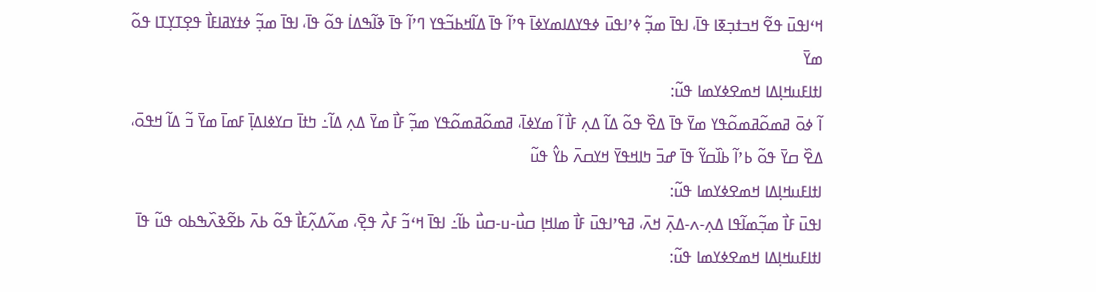ߞߵߊߟߎ߫ ߟߐ߬ ߞߏߙߏ߲ߧߊ ߟߊ߫، ߊߟߊ߫ ߘߏ߲߬ ߦߴߊߟߎ߫ ߦߟߌߡߊߘߌߦߊ߫ ߟߴߊ߬ ߟߊ߫ ߡߊ߬ߞߕߏ߬ߟߌ ߣߴߊ߬ ߟߊ߫ ߢߊ߬ߒߡߊ߭ ߟߋ߬ ߟߊ߫، ߊߟߊ߫ ߘߏ߲߬ ߦߙߌߥߊߓߊ߯ ߟߐ߲ߠߌ߲ߠߊ ߟߋ߬ ߘߌ߫
ߊߙߊߓߎߞߊ߲ߡߊ ߞߘߐߦߌߘߊ ߟߎ߬:
ߊ߬ ߦߋ߫ ߥߘߋ߬ߥߘߋ߬ߟߌ ߘߌ߫ ߟߊ߫ ߡߐ߰ ߟߋ߬ ߡߊ߬ ߡߍ߲ ߓߊ߯ ߊ߬ ߘߌߦߊ߫، ߥߘߋ߬ߥߘߋ߬ߟߌ ߘߏ߲߬ ߓߊ߯ ߘߌ߫ ߡߍ߲ ߡߊ߬߸ ߤߙߊ߫ ߛߌߦߊߡߊ߲߫ ߓߘߊ߫ ߘߌ߫ ߏ߬ ߡߊ߬ ߞߟߋ߫، ߡߐ߰ ߛߌ߫ ߟߋ߬ ߕߴߊ߬ ߕߊ߰ߛߌ߬ ߟߊ߫ ߝߏ߫ ߤߊߞߟߌ߫ ߞߌߛߍ߫ ߕߌ߮ ߟߎ߬
ߊߙߊߓߎߞߊ߲ߡߊ ߞߘߐߦߌߘߊ ߟߎ߬:
ߊߟߎ߫ ߓߊ߯ ߘߏ߲߬ߘߊ߬ߟߊ ߡߍ߲-ߍ-ߡߍ߲߫ ߞߍ߫، ߥߟߴߊߟߎ߫ ߓߊ߯ ߘߊߞߊ߲ ߛߎ߯-ߎ-ߛߎ߯ ߕߊ߬߸ ߊߟߊ߫ ߞߵߏ߬ ߓߍ߯ ߟߐ߲߫، ߘߍ߬ߡߍ߲߬ߓߊ߯ ߟߋ߬ ߕߍ߫ ߕߐ߬ߢߍ߰ߒߕߋ ߟߎ߬ ߟߊ߫
ߊߙߊߓߎߞߊ߲ߡߊ ߞߘߐߦߌߘߊ ߟߎ߬: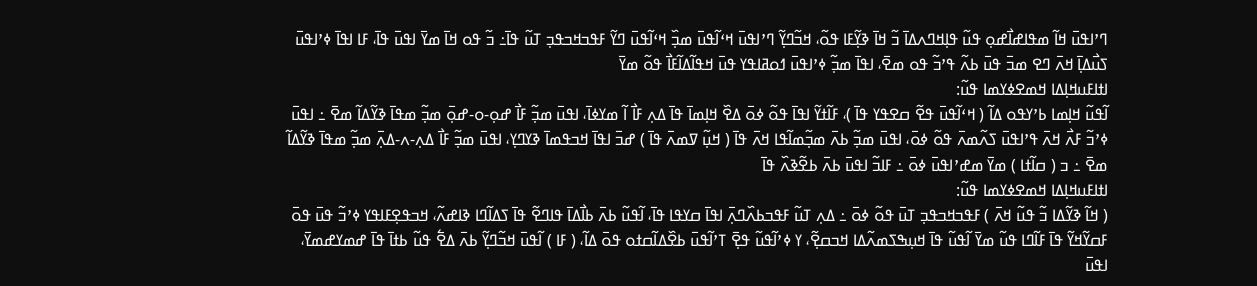ߣߴߊߟߎ߫ ߞߊ߬ ߘߟߊߝߊ߯ߝߋ߲ ߟߎ߬ ߟߊ߲ߞߣߍߡߊ߫ ߏ߬ ߞߊ߫ ߢߌ߲߬ߓߊ ߟߋ߬، ߞߏ߬ߣߌ߲߬ ߣߴߊߟߎ߫ ߞߵߊ߬ߟߎ߫ ߘߏ߲߰ ߞߵߊ߬ߟߎ߫ ߣߌ߬ ߓߟߏߞߏߟߏ߲ ߠߎ߬ ߟߊ߫߸ ߏ߬ ߟߋ ߞߊ߫ ߘߌ߫ ߊߟߎ߫ ߟߊ߫، ߓߊ ߊߟߊ߫ ߦߴߊߟߎ߫ ߖߎ߯ߡߊ߲߫ ߞߍ߫ ߣߐ ߘߏ߫ ߟߎ߫ ߕߍ߬ ߟߴߏ߬ ߟߋ ߘߐ߫، ߊߟߊ߫ ߘߏ߲߬ ߦߴߊߟߎ߫ ߗߋߥߊߟߌ ߟߎ߫ ߞߟߊ߬ߡߊ߬ߓߊ߯ ߟߋ߬ ߘߌ߫
ߊߙߊߓߎߞߊ߲ߡߊ ߞߘߐߦߌߘߊ ߟߎ߬:
ߊ߬ߟߎ߬ ߞߊ߲ߘߊ ߕߴߌߟߋ ߡߊ߬ ( ߞߵߊ߬ߟߎ߫ ߟߐ߬ ߛߐߟߌ ߟߊ߫ )، ߓߊ߬ߙߌ߬ ߊߟߊ߫ ߟߋ߬ ߦߋ߫ ߡߐ߰ ߞߊ߲ߘߊ߫ ߟߊ߫ ߡߍ߲ ߓߊ߯ ߊ߬ ߘߌߦߊ߫، ߊߟߎ߫ ߘߏ߲߬ ߓߊ߯ ߝߋ߲-ߋ-ߝߋ߲߫ ߘߏ߲߬ ߘߟߊ߫ ߢߌ߬ߡߊ߬ ߘߐ߫ ߸ ߊߟߎ߫ ߦߴߏ߬ ߓߍ߯ ߞߍ߫ ߟߴߊߟߎ߫ ߖߍ߬ߘߍ߫ ߟߋ߬ ߦߋ߫، ߊߟߎ߫ ߘߏ߲߬ ߕߍ߫ ߘߏ߲߬ߘߊ߬ߟߊ ߞߍ߫ ߟߊ߫ ( ߞߎ߲߬ ߜߘߍ߫ ߟߊ߫ ) ߝߏ߫ ߊߟߊ߫ ߞߏߟߘߊ߫ ߢߌߣߌ߲، ߊߟߎ߫ ߘߏ߲߬ ߓߊ߯ ߡߍ߲-ߍ-ߡߍ߲߫ ߘߏ߲߬ ߘߟߊ߫ ߢߌ߬ߡߊ߬ ߘߐ߫ ߸ ߏ ( ߛߊ߬ߙߊ ) ߘߌ߫ ߘߝߴߊߟߎ߫ ߦߋ߫ ߸ ߓߊߏ߬ ߊߟߎ߫ ߕߍ߫ ߕߐ߬ߢߍ߰ ߟߊ߫
ߊߙߊߓߎߞߊ߲ߡߊ ߞߘߐߦߌߘߊ ߟߎ߬:
( ߞߊ߬ ߢߌ߬ߡߊ ߏ߬ ߟߎ߬ ߞߍ߫ ) ߓߟߏߞߏߟߏ߲ ߠߎ߫ ߟߋ߬ ߦߋ߫ ߸ ߡߍ߲ ߠߎ߬ ߓߟߏߕߍ߰ߣߍ߲߫ ߊߟߊ߫ ߛߌߟߊ ߟߊ߫، ߊ߬ߟߎ߬ ߕߍ߫ ߕߊ߯ߡߊ߫ ߟߊߣߐ߬ ߟߊ߫ ߖߡߊ߬ߣߊ ߢߊߝߍ߬، ߞߏߟߐ߲ߓߊߟߌ ߦߴߏ߬ ߟߎ߫ ߟߋ߫ ߓߛߌ߬ߞߌ߬ ߟߊ߫ ߓߊ߬ߣߊ ߟߎ߬ ߘߌ߫ ߊ߬ߟߎ߬ ߟߊ߫ ߞߎ߲ߒߖߘߍ߬ߡߊ ߞߏߛߐ߲߬، ߌ ߦߴߊ߬ߟߎ߬ ߟߐ߲߫ ߠߴߊ߬ߟߎ߫ ߕߐ߰ߡߊ߬ߛߙߋ ߟߋ߫ ߡߊ߬، ( ߓߊ ) ߊ߬ߟߎ߫ ߞߏ߬ߣߌ߲߬ ߕߍ߫ ߡߐ߱ ߟߎ߬ ߕߙߊ߫ ߟߊ߫ ߝߘߌߝߘߌ߫، ߊߟߎ߫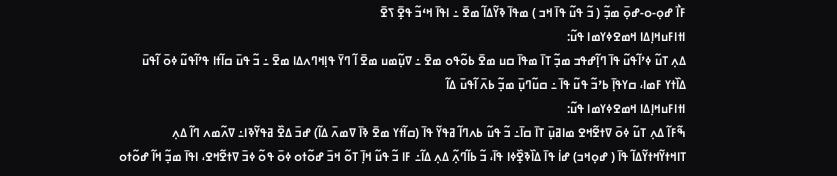ߓߊ߯ ߝߋ߲-ߋ-ߝߋ߲߫ ߘߏ߲߬ ( ߏ߬ ߟߎ߬ ߟߊ߫ ߞߏ ) ߘߟߊ߫ ߢߌ߬ߡߊ߬ ߘߐ߫ ߸ ߊߟߊ߫ ߞߵߏ߬ ߟߐ߲߫ ߖߐ߫
ߊߙߊߓߎߞߊ߲ߡߊ ߞߘߐߦߌߘߊ ߟߎ߬:
ߡߍ߲ ߠߎ߬ ߦߴߊ߬ߟߎ߬ ߟߊ߫ ߣߊ߲߬ߝߟߏ ߘߏ߲߬ ߠߊ߫ ߘߟߊ߫ ߛߎ ߘߐ߫ ߕߋ߬ߟߋ ߘߐ߫ ߸ ߜߎ߲߬ߘߎ ߘߐ߫ ߊ߬ ߣߌ߫ ߟߊ߲ߞߣߍߡߊ ߘߐ߫ ߸ ߏ߬ ߟߎ߫ ߛߊ߬ߙߊ ߟߴߊ߬ߟߎ߬ ߦߋ߫ ߊ߬ߟߎ߫ ߡߊ߰ߙߌ ߓߘߊ، ߛߌߟߊ߲߫ ߕߴߏ߬ ߟߎ߬ ߟߊ߫ ߸ ߛߎ߬ߣߎ߲߫ ߘߏ߲߬ ߕߍ߫ ߊ߬ߟߎ߫ ߡߊ߬
ߊߙߊߓߎߞߊ߲ߡߊ ߞߘߐߦߌߘߊ ߟߎ߬:
ߒ߬ߓߊ߬ ߡߍ߲ ߠߎ߬ ߦߋ߫ ߜߙߐ߬ߞߐ ߘߊߥߎ߲߫ ߠߊ߫ ߛߊ߫߸ ߏ߬ ߟߎ߬ ߕߍߣߊ߬ ߥߟߌ߬ ߟߊ߫ (ߛߊ߬ߙߌ ߘߐ߫ ߢߊ߫ ߜߘߍ߫ ߡߊ߬) ߝߏ߫ ߡߐ߰ ߥߟߌ߬ߢߊ߸ ߜߍ߬ߘߍ ߣߊ߬ ߡߍ߲ ߠߊߞߙߌ߬ߞߙߌ߬ߡߊ߬ ߟߊ߫ ( ߝߋ߲ߞߏ) ߝߊ߭ ߟߊ߫ ߡߊ߰ߢߐ߲߰ߦߊ ߟߊ߫، ߏ߬ ߕߊ߬ߣߍ߲߬ ߡߍ߲ ߡߊ߬߸ ߓߊ ߏ߬ ߟߎ߬ ߞߊ߲߫ ߠߋ߬ ߞߏ߫ ߝߋ߬ߙߋ ߦߋ߫ ߟߋ߬ ߦߏ߫ ߜߙߐ߬ߞߐ، ߊߟߊ߫ ߘߏ߲߬ ߞߊ߬ ߝߋ߬ߙߋ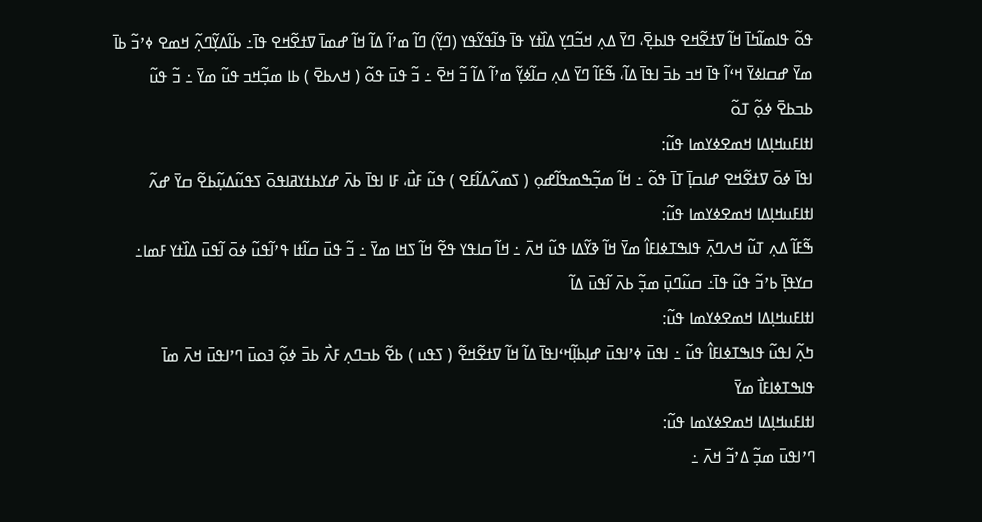ߟߋ߬ ߟߊߘߊ߬ߤߊ߫ ߞߊ߬ ߜߙߐ߬ߞߐ ߟߊߕߐ߲߫، ߣߌ߫ ߡߍ߲ ߞߏ߬ߣߌ߲ ߡߊ߰ߙߌ ߟߊ߫ ߟߊ߬ߟߌ߬ߟߌ (ߣߌ߲߬) ߣߊ߬ ߘߴߊ߬ ߡߊ߬ ߞߊ߬ ߝߘߊ߫ ߜߙߐ߬ߞߐ ߟߊ߫߸ ߕߊ߬ߡߌ߲߬ߣߍ߲߬ ߞߘߐ ߦߴߏ߬ ߕߊ߫ ߘߌ߫ ߝߛߊߦߌ߫ ߞߵߊ߬ ߟߊ߫ ߞߏ ߕߏ߫ ߊߟߊ߫ ߡߊ߬، ߒ߬ߓߊ߬ ߣߌ߫ ߡߍ߲ ߛߊ߬ߦߌ߲߬ ߘߴߊ߬ ߡߊ߬ ߏ߬ ߞߐ߫ ߸ ߏ߬ ߟߎ߫ ߟߋ߬ ( ߞߍߕߐ߫ ) ߕߊ ߘߏ߲߬ߞߏ ߟߎ߬ ߘߌ߫ ߸ ߏ߬ ߟߎ߬ ߕߏߕߐ߫ ߦߋ߲߬ ߠߋ߬
ߊߙߊߓߎߞߊ߲ߡߊ ߞߘߐߦߌߘߊ ߟߎ߬:
ߊߟߊ߫ ߦߋ߫ ߜߙߐ߬ߞߐ ߝߊߛߊ߲߫ ߠߊ߫ ߟߋ߬ ߸ ߞߊ߬ ߘߏ߲߬ߒߘߟߊ߬ߝߋ߲ ( ߖߘߍ߬ߡߊ߬ߓߐ ) ߟߎ߬ ߓߎ߯، ߓߊ ߊߟߊ߫ ߕߍ߫ ߝߌߕߙߌߥߊߟߋ߫ ߖߟߎ߬ߡߎ߲߬ߕߐ߬ ߛߌ߫ ߝߍ߬
ߊߙߊߓߎߞߊ߲ߡߊ ߞߘߐߦߌߘߊ ߟߎ߬:
ߒ߬ߓߊ߬ ߡߍ߲ ߠߎ߬ ߞߍߣߍ߲߫ ߟߊߒߠߦߊߓߊ߮ ߘߌ߫ ߞߊ߬ ߢߌ߬ߡߊ ߟߎ߬ ߞߍ߫ ߸ ߞߊ߬ ߛߊߟߌ ߟߐ߬ ߞߊ߬ ߖߞߊ ߘߌ߫ ߸ ߏ߬ ߟߎ߫ ߛߊ߬ߙߊ ߟߴߊ߬ߟߎ߬ ߦߋ߫ ߊ߬ߟߎ߫ ߡߊ߰ߙߌ ߓߘߊ߸ ߛߌߟߊ߲߫ ߕߴߏ߬ ߟߎ߬ ߟߊ߫߸ ߛߎ߬ߣߎ߲߫ ߘߏ߲߬ ߕߍ߫ ߊ߬ߟߎ߫ ߡߊ߬
ߊߙߊߓߎߞߊ߲ߡߊ ߞߘߐߦߌߘߊ ߟߎ߬:
ߤߍ߲߬ ߊߟߎ߬ ߟߊߒߠߦߊߓߊ߮ ߟߎ߬ ߸ ߊߟߎ߫ ߦߴߊߟߎ߫ ߝߊ߲ߕߊ߲߬ߞߵߊߟߊ߫ ߡߊ߬ ߞߊ߬ ߜߙߐ߬ߞߐ߬ ( ߖߟߎ ) ߕߐ߬ ߕߏߣߍ߲ ߓߍ߯ ߕߏ߫ ߦߋ߲߬ ߔߋߎ߫ ߣߴߊߟߎ߫ ߞߍ߫ ߘߊ߫ ߟߊߒߠߦߊߓߊ߯ ߘߌ߫
ߊߙߊߓߎߞߊ߲ߡߊ ߞߘߐߦߌߘߊ ߟߎ߬:
ߣߴߊߟߎ߫ ߘߏ߲߬ ߡߴߏ߬ ߞߍ߫ ߸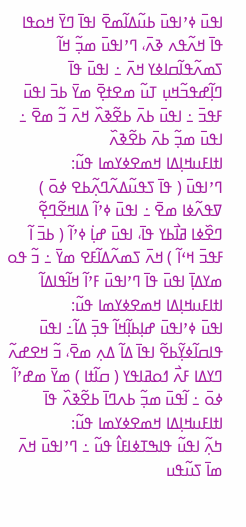ߊߟߎ߫ ߦߴߊߟߎ߫ ߕߎ߬ߡߊ߬ߘߐ߫ ߊߟߊ߫ ߣߌ߫ ߞߋߟߊ ߟߊ߫ ߞߍ߬ߟߍ ߢߍ߫، ߣߴߊߟߎ߫ ߘߏ߲߬ ߞߊ߬ ߖߘߍ߬ߟߊ߬ߛߊߦߌ ߞߍ߫ ߸ ߊߟߎ߫ ߟߊ߫ ߣߊ߲߬ߝߟߏ߬ߞߎ߲ ߠߎ߬ ߘߐߙߐ߲߫ ߘߌ߫ ߕߏ߫ ߊߟߎ߫ ߓߟߏ߫ ߸ ߊߟߎ߫ ߕߍ߫ ߕߐ߬ߢߍ߰ ߞߍ߫ ߏ߬ ߘߐ߫ ߸ ߊߟߎ߫ ߘߏ߲߬ ߕߍ߫ ߕߐ߬ߢߍ߰
ߊߙߊߓߎߞߊ߲ߡߊ ߞߘߐߦߌߘߊ ߟߎ߬:
ߣߴߊߟߎ߫ ( ߟߊ߫ ߖߟߎ߬ߡߍ߬ߣߍ߲߬ߕߐ ߦߋ߫ ) ߜߟߍ߬ߦߊ ߘߐ߫ ߸ ߊߟߎ߫ ߦߴߊ߬ ߡߊߞߐ߬ߣߐ߲߬ ߣߐ߰ߦߊ ߥߊ߯ߕߌ ߟߊ߫، ߊߟߎ߫ ߝߊ߲߭ ߦߴߊ߬ ( ߕߏ߫ ߊ߬ ߓߟߏ߫ ߞߵߊ߬ ) ߞߍ߫ ߖߘߍ߬ߡߊ߬ߓߐ ߘߌ߫ ߸ ߏ߬ ߟߋ ߘߌߡߊ߲߫ ߊߟߎ߫ ߟߊ߫ ߣߴߊߟߎ߫ ߓߴߊ߬ ߞߊ߬ߟߊߡߊ߬
ߊߙߊߓߎߞߊ߲ߡߊ ߞߘߐߦߌߘߊ ߟߎ߬:
ߊߟߎ߫ ߦߴߊߟߎ߫ ߝߊ߲ߕߊ߲߬ߞߊ߬ ߟߏ߲߫ ߡߊ߬߸ ߊߟߎ߫ ߟߊߛߊ߬ߦߌ߲߬ߕߐ߬ ߊߟߊ߫ ߡߊ߬ ߡߍ߲ ߘߐ߫، ߏ߬ ߞߐߝߍ߬ ߣߌߡߊ ߓߍ߯ ߗߋߥߊߟߌ ( ߛߊ߬ߙߊ ) ߘߌ߫ ߘߝߴߊ߬ ߦߋ߫ ߸ ߊ߬ߟߎ߫ ߘߏ߲߬ ߕߍߣߊ߫ ߕߐ߬ߢߍ߰ ߟߊ߫
ߊߙߊߓߎߞߊ߲ߡߊ ߞߘߐߦߌߘߊ ߟߎ߬:
ߤߍ߲߬ ߊߟߎ߬ ߟߊߒߠߦߊߓߊ߮ ߟߎ߬ ߸ ߣߴߊߟߎ߫ ߞߍ߫ ߘߊ߫ ߖߎ߬ߟߎ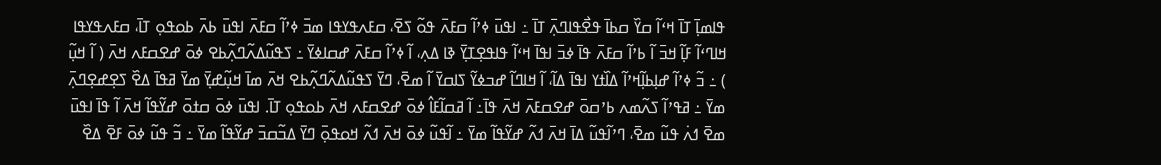ߟߊߘߊ߲߫ ߠߊ߫ ߞߵߊ߬ ߛߌ߰ ߛߕߊ߫ ߟߐ߯ߟߊߣߍ߲߫ ߠߊ߫ ߸ ߊߟߎ߫ ߦߴߊ߬ ߛߓߍ߫ ߟߋ߬ ߖߐ߫، ߛߓߍߟߌߟߊ ߘߏ߫ ߦߴߊ߬ ߛߓߍ߫ ߊߟߎ߫ ߕߍ߫ ߕߋߟߋ߲ ߠߊ߫، ߛߓߍߟߌߟߊ ߞߊߣߵߊ߬ ߓߊ߲߬ ߞߏ߫ ߊ߬ ߕߴߊ߬ ߛߓߍ߫ ߟߊ߫ ߦߏ߫ ߊߟߊ߫ ߞߵߊ߬ ߟߊߟߐ߲ߠߌ߲߫ ߢߊ ߡߍ߲، ߊ߬ ߦߴߊ߬ ߛߓߍ߫ ߝߛߊߦߌ߫ ߸ ߖߟߎ߬ߡߍ߬ߣߍ߲߬ߕߐ ߦߋ߫ ߝߐߛߓߍ ߞߍ߫ ( ߊ߬ ߞߎ߲߬ ) ߸ ߏ߬ ߦߴߊ߬ ߝߊ߲ߕߊ߲߬ߞߴߊ߬ ߡߊ߰ߙߌ ߊߟߊ߫ ߡߊ߬، ߊ߬ ߞߊߣߊ߬ ߝߏߦߌ߬ ߖߊߛߌ߫ ߊ߬ ߘߐ߫، ߣߌ߫ ߖߟߎ߬ߡߍ߬ߣߍ߲߬ߕߐ ߞߍ߫ ߘߊ߫ ߞߎ߲߬ߝߌ߲߫ ߘߌ߫ ߥߟߊ߫ ߡߐ߰ ߖߐ߲ߝߐ߲ߣߍ߲߫ ߘߌ߫ ߸ ߥߟߴߊ߬ ߖߍ߬ߘߍ ߕߴߛߋ߫ ߝߐߛߓߍ߫ ߞߍ߫ ߟߊ߫߸ ߊ߬ ߥߛߊ߬ߓߊ߮ ߦߋ߫ ߝߐߛߓߍ ߞߍ߫ ߕߋߟߋ߲ ߠߊ߫. ߊߟߎ߫ ߦߋ߫ ߛߙߋ߫ ߝߌ߬ߟߊ߬ ߞߍ߫ ߊ߬ ߟߊ߫ ߊߟߎ߫ ߘߐ߫ ߗߍ߭ ߟߎ߬ ߘߐ߫، ߣߴߊ߬ߟߎ߬ ߡߊ߫ ߞߍ߫ ߗߍ߬ ߝߌ߬ߟߊ߬ ߘߌ߫ ߸ ߊ߬ߟߎ߬ ߦߋ߫ ߞߍ߫ ߗߍ߬ ߞߋߟߋ߲߫ ߣߌ߫ ߡߏ߬ߛߏ߫ ߝߌ߬ߟߊ߬ ߘߌ߫ ߸ ߏ߬ ߟߎ߬ ߦߋ߫ ߓߐ߫ ߡߐ߰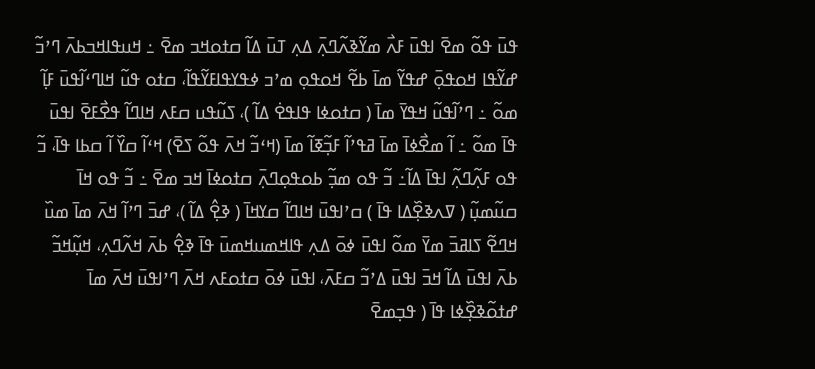ߟߎ߫ ߟߋ߬ ߘߐ߫ ߊߟߎ߫ ߓߍ߯ ߘߌ߬ߢߍ߬ߣߍ߲߫ ߡߍ߲ ߠߎ߫ ߡߊ߬ ߛߙߋߞߏ ߘߐ߫ ߸ ߞߎߟߊߞߏߕߍ߫ ߣߴߏ߬ ߝߌ߬ߟߊ ߞߋߟߋ߲߫ ߝߟߌ߬ ߘߊ߫ ߕߐ߬ ߞߋߟߋ߲ ߘߴߏ ߦߟߌߟߊߓߌ߬ߟߊ߬، ߛߙߋ ߟߎ߬ ߞߊߣߵߊ߬ߟߎ߫ ߓߊ߲߬ ߘߋ߬ ߸ ߣߴߊ߬ߟߎ߬ ߞߟߌ߫ ߘߊ߫ ( ߛߙߋߦߊ ߟߊߟߐ߭ ߡߊ߬ )، ߖߎ߬ߟߎ ߛߓߍ ߞߊߣߊ߬ ߟߐ߯ߓߐ߫ ߊߟߎ߫ ߟߊ߫ ߘߋ߬ ߸ ߊ߬ ߘߐ߯ߦߊ߫ ߘߊ߫ ߥߟߴߊ߬ ߓߏ߲߬ߧߊ߬ ߘߊ߫ (ߞߵߏ߬ ߞߍ߫ ߟߋ߬ ߖߐ߫) ߞߵߊ߬ ߛߌ߰ ߊ߬ ߛߕߊ ߟߊ߫، ߏ߬ ߟߋ ߓߍ߲߬ߣߍ߲߬ ߊߟߊ߫ ߡߊ߬߸ ߏ߬ ߟߋ ߘߏ߲߬ ߕߋߟߋ߲ߣߍ߲߫ ߛߙߋߦߊ߫ ߞߏ ߘߐ߫ ߸ ߏ߬ ߟߋ ߞߊ߫ ߛߎ߬ߘߎ߲߬ ( ߜߍߢߐ߲߰ߡߊ ߟߊ߫ ) ߛߴߊߟߎ߫ ߞߊߣߊ߬ ߛߌߞߊ߫ ( ߢߐ߲߮ ߡߊ߬ )، ߝߏ߫ ߣߴߊ߬ ߞߍ߫ ߘߊ߫ ߘߎ߰ ߞߣߐ߬ ߖߊߥߏ߫ ߘߌ߫ ߘߋ߬ ߊߟߎ߫ ߦߋ߫ ߡߍ߲ ߟߊߞߘߎߞߘߎ߫ ߟߊ߫ ߢߐ߲߮ ߕߍ߫ ߞߍ߬ߣߍ߲، ߞߎ߲߬ߞߏ߬ ߕߍ߫ ߊߟߎ߫ ߡߊ߬ ߞߏ߫ ߊߟߎ߫ ߡߴߏ߬ ߛߓߍ߫، ߊߟߎ߫ ߦߋ߫ ߛߙߋߓߍ ߞߍ߫ ߣߴߊߟߎ߫ ߞߍ߫ ߘߊ߫ ߝߙߋ߬ߢߐ߲߰ߦߊ ߟߊ߫ ( ߟߏ߲ߘߐ߫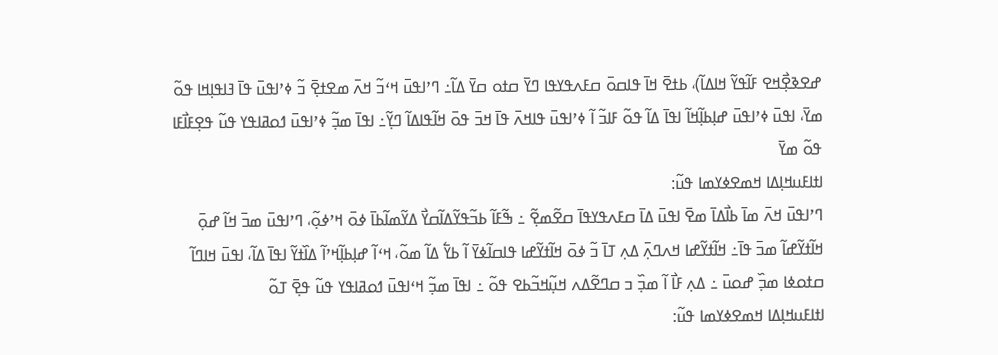ߝߐߢߐ߲߯ߞߐ ߓߊ߬ߟߌ߬ ߞߊߡߊ߬)، ߕߙߐ߫ ߞߊ߫ ߟߊߛߋ߫ ߛߓߍߟߌߟߊ ߣߌ߫ ߛߙߋ ߛߌ߫ ߡߊ߬߸ ߣߴߊߟߎ߫ ߞߵߏ߬ ߞߍ߫ ߘߐߙߐ߲߫ ߏ߬ ߦߴߊߟߎ߫ ߟߊ߫ ߔߊߟߊ߲ߞߊ ߟߋ߬ ߘߌ߫، ߊߟߎ߫ ߦߴߊߟߎ߫ ߝߊ߲ߕߊ߲߬ߞߊ߬ ߊߟߊ߫ ߡߊ߬ ߟߋ߬ ߓߊߏ߬ ߊ߬ ߦߴߊߟߎ߫ ߟߊߞߍ߫ ߟߊ߫ ߞߏ߫ ߟߋ߫ ߞߊ߬ߟߊߡߊ߬ ߣߌ߲߬߸ ߊߟߊ߫ ߘߏ߲߬ ߦߴߊߟߎ߫ ߗߋߥߊߟߌ ߟߎ߬ ߟߐ߲ߓߊ߯ߓߊ ߟߋ߬ ߘߌ߫
ߊߙߊߓߎߞߊ߲ߡߊ ߞߘߐߦߌߘߊ ߟߎ߬:
ߣߴߊߟߎ߫ ߞߍ߫ ߘߊ߫ ߕߊ߯ߡߊ߫ ߘߐ߫ ߊߟߎ߫ ߡߊ߫ ߛߓߍߟߌߟߊ߫ ߛߐ߬ߘߐ߲߬ ߸ ߒ߬ߓߊ߬ ߕߏ߬ߟߌ߬ߡߊ߬ߛߌ߯ ߡߌ߬ߘߊ߬ߕߊ߫ ߦߋ߫ ߞߴߦߋ߲߬، ߣߴߊߟߎ߫ ߘߏ߫ ߞߊ߬ ߝߋ߲߫ ߞߊ߬ߙߌ߬ߝߊ߬ ߘߏ߫ ߟߊ߫߸ ߞߊ߬ߙߌ߬ߝߊ ߞߍߣߍ߲߫ ߡߍ߲ ߠߊ߫ ߏ߬ ߦߋ߫ ߞߊ߬ߙߌ߬ߝߊ ߟߊߛߊ߬ߦߌ߫ ߊ߬ ߕߌ߱ ߡߊ߬ ߘߋ߬، ߞߵߊ߬ ߝߊ߲ߕߊ߲߬ߞߴߊ߬ ߡߊ߰ߙߌ߬ ߊߟߊ߫ ߡߊ߬، ߊߟߎ߫ ߞߊߣߊ߬ ߛߙߋߦߊ ߘߏ߲߰ ߝߋߎ߫ ߸ ߡߍ߲ ߓߊ߯ ߊ߬ ߘߏ߲߰ ߏ ߛߣߐ߬ߡߍ ߞߎ߲߬ߞߏ߬ߕߐ ߟߋ߬ ߸ ߊߟߊ߫ ߘߏ߲߬ ߞߵߊߟߎ߫ ߗߋߥߊߟߌ ߟߎ߬ ߟߐ߲߫ ߠߋ߬
ߊߙߊߓߎߞߊ߲ߡߊ ߞߘߐߦߌߘߊ ߟߎ߬: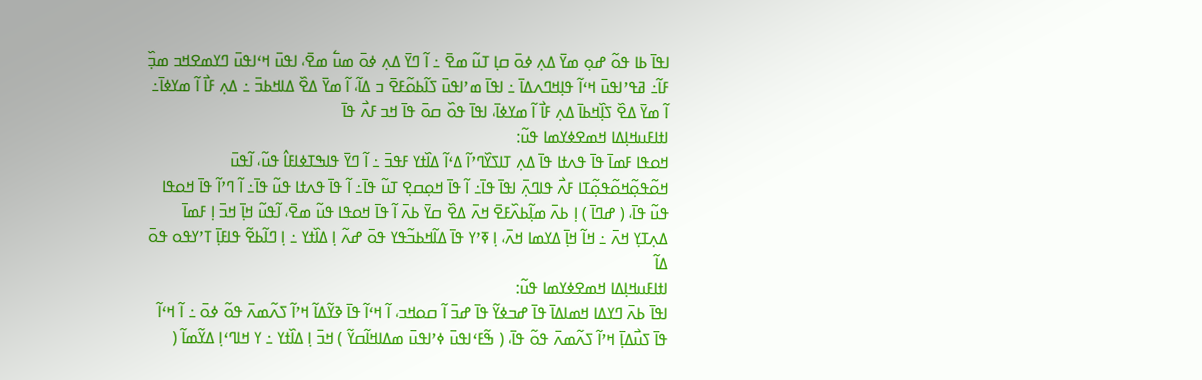ߊߟߊ߫ ߕߊ ߟߋ߬ ߝߋ߲ ߘߌ߫ ߡߍ߲ ߦߋ߫ ߛߊ߲ ߠߎ߬ ߘߐ߫ ߸ ߊ߬ ߣߌ߫ ߡߍ߲ ߦߋ߫ ߘߎ߱ ߘߐ߫، ߊߟߎ߫ ߞߵߊߟߎ߫ ߣߌߘߐߞߏ ߘߏ߲߰ ߓߊ߬߸ ߥߟߴߊߟߎ߫ ߞߵߊ߬ ߟߊ߲ߞߣߍߡߊ߫ ߸ ߊߟߊ߫ ߘߴߊߟߎ߫ ߖߊ߬ߕߋ߬ߓߐ߫ ߏ ߡߊ߬، ߊ߬ ߘߌ߫ ߡߐ߰ ߡߊߞߕߏ߫ ߸ ߡߍ߲ ߓߊ߯ ߊ߬ ߘߌߦߊ߫߸ ߊ߬ ߘߌ߫ ߡߐ߰ ߖߊ߲߰ߞߕߊ߫ ߡߍ߲ ߓߊ߯ ߊ߬ ߘߌߦߊ߫، ߊߟߊ߫ ߟߋ߰ ߛߋ߫ ߟߊ߫ ߞߏ ߓߍ߯ ߟߊ߫
ߊߙߊߓߎߞߊ߲ߡߊ ߞߘߐߦߌߘߊ ߟߎ߬:
ߞߋߟߊ ߓߘߊ߫ ߟߊ߫ ߟߍߙߊ ߟߊ߫ ߡߍ߲ ߠߊߖߌ߰ߣߴߊ߬ ߡߵߊ߬ ߡߊ߰ߙߌ ߓߟߏ߫ ߸ ߊ߬ ߣߌ߫ ߟߊߒߠߦߊߓߊ߮ ߟߎ߬، ߊ߬ߟߎ߫ ߞߋ߬ߟߋ߲߬ߞߋ߬ߟߋ߲߬ߠߊ ߓߍ߯ ߟߊߣߍ߲߫ ߊߟߊ߫ ߟߊ߫߸ ߊ߬ ߟߊ߫ ߞߋ߲ߛߐ߲ ߠߎ߬ ߟߊ߫߸ ߊ߬ ߟߊ߫ ߟߍߙߊ ߟߎ߬ ߟߊ߫߸ ߊ߬ ߣߴߊ߬ ߟߊ߫ ߞߋߟߊ ߟߎ߬ ߟߊ߫، ( ߝߣߊ߫ ) ߊ߲ ߕߍ߫ ߘߊ߲߬ߕߍ߰ߓߐ߫ ߞߍ߫ ߡߐ߰ ߛߌ߫ ߕߍ߫ ߊ߬ ߟߊ߫ ߞߋߟߊ ߟߎ߬ ߘߐ߫، ߊ߬ߟߎ߬ ߞߊ߲߫ ߞߏ߫ ߊ߲ ߓߘߊ߫ ߡߍ߲ߠߌ߲ ߞߍ߫ ߸ ߞߊ߬ ߞߊ߲߫ ߡߌߘߊ ߞߍ߫، ߊ߲ ߧߴߌ ߟߊ߫ ߡߊ߬ߞߕߏ߬ߟߌ ߟߋ߫ ߝߍ߬ ߊ߲ ߡߊ߰ߙߌ ߸ ߊ߲ ߣߊ߬ߕߐ߬ ߟߊߓߊ߲߫ ߠߴߌߟߋ ߟߋ߫ ߡߊ߬
ߊߙߊߓߎߞߊ߲ߡߊ ߞߘߐߦߌߘߊ ߟߎ߬:
ߊߟߊ߫ ߕߍ߫ ߣߌߡߊ ߞߘߊߡߊ߫ ߟߊ߫ ߝߏߦߌ߬ ߟߊ߫ ߝߏ߫ ߊ߬ ߛߋߞߏ، ߊ߬ ߞߵߊ߬ ߟߊ߫ ߢߌ߬ߡߊ߬ ߞߴߊ߬ ߖߍ߬ߘߍ߫ ߟߋ߬ ߦߋ߫ ߸ ߊ߬ ߞߵߊ߬ ߟߊ߫ ߖߎ߯ߡߊ߲߫ ߞߴߊ߬ ߖߍ߬ߘߍ߫ ߟߋ߬ ߟߊ߫، ( ߒ߬ߓߵߊߟߎ߫ ߦߴߊߟߎ߫ ߘߡߊߞߊ߬ߛߌ߬ ) ߞߏ߫ ߊ߲ ߡߊ߰ߙߌ ߸ ߌ ߞߊߣߵߊ߲ ߡߌ߬ߘߊ߬ (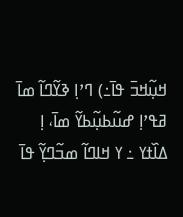ߞߎ߲߬ߞߏ߫ ߟߊ߫߸) ߣߴߊ߲ ߢߌ߬ߣߊ߬ ߘߊ߫ ߥߟߴߊ߲ ߝߎ߬ߕߎ߲߬ߕߌ߬ ߘߊ߫، ߊ߲ ߡߊ߰ߙߌ ߸ ߌ ߞߊߣߊ߬ ߘߏ߬ߣߌ߲߬ ߟߊ߫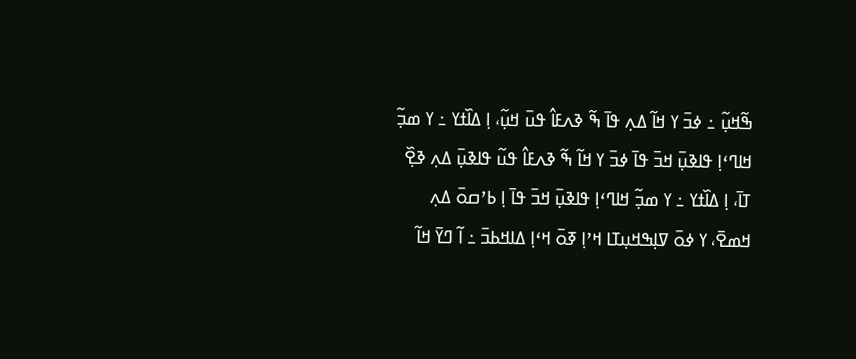ߒ߬ߞߎ߲߬ ߸ ߦߏ߫ ߌ ߞߊ߬ ߡߍ߲ ߟߊ߫ ߒ߬ ߢߍߓߊ߮ ߟߎ߫ ߞߎ߲߬، ߊ߲ ߡߊ߰ߙߌ ߸ ߌ ߘߏ߲߬ ߞߊߣߵߊ߲ ߟߊߢߎ߲߫ ߞߏ߫ ߟߊ߫ ߦߏ߫ ߌ ߞߊ߬ ߒ߬ ߢߍߓߊ߮ ߟߎ߬ ߟߊߢߎ߲߫ ߡߍ߲ ߢߐ߲߰ ߠߊ߫، ߊ߲ ߡߊ߰ߙߌ ߸ ߌ ߘߏ߲߬ ߞߊߣߵߊ߲ ߟߊߢߎ߲߫ ߞߏ߫ ߟߊ߫ ߊ߲ ߕߴߛߋ߫ ߡߍ߲ ߞߘߐ߫، ߌ ߦߋ߫ ߜߊ߲ߒߞߎ߲ߠߊ ߞߴߊ߲ ߧߋ߫ ߞߵߊ߲ ߡߊߞߕߏ߫ ߸ ߊ߬ ߣߌ߫ ߞߊ߬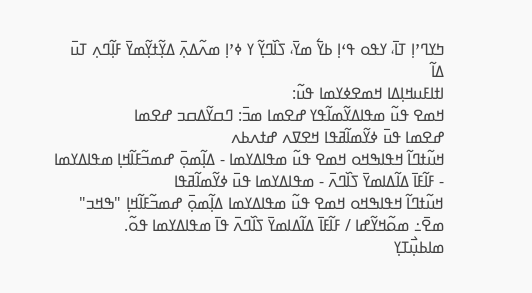ߤߌߣߴߊ߲ ߠߊ߫، ߌߟߋ ߟߵߊ߲ ߕߌ߱ ߘߌ߫، ߖߊ߰ߣߌ߲߬ ߌ ߦߴߊ߲ ߘߍ߬ߡߍ߲߫ ߡߌ߲߬ߙߌ߲߬ߘߌ߫ ߓߊ߲߬ߣߍ߲ ߠߎ߫ ߡߊ߬
ߊߙߊߓߎߞߊ߲ߡߊ ߞߘߐߦߌߘߊ ߟߎ߬:
ߞߘߐ ߟߎ߬ ߘߟߊߡߌ߬ߘߊ߬ߟߌ ߝߐߘߊ ߘߏ߫: ߣߛߌ߬ߡߛߏ ߝߐߘߊ
ߝߐߘߊ ߟߎ߫ ߦߌ߬ߘߊ߬ߥߟߊ ߞߐߜߍ ߝߙߍߕߍ
ߞߎ߬ߙߣߊ߬ ߞߟߊߒߞߋ ߞߘߐ ߟߎ߬ ߘߟߊߡߌߘߊ - ߡߊ߲߬ߘߋ߲߫ ߝߘߏ߬ߓߊ߬ߞߊ߲ ߘߟߊߡߌߘߊ - ߓߊ߬ߓߊ߫ ߡߊ߬ߡߊߘߌ߫ ߖߊ߰ߣߍ߫ - ߘߟߊߡߌߘߊ ߟߎ߫ ߦߌ߬ߘߊ߬ߥߟߊ
ߞߎ߬ߙߣߊ߬ ߞߟߊߒߞߋ ߞߘߐ ߟߎ߬ ߘߟߊߡߌߘߊ ߡߊ߲߬ߘߋ߲߫ ߝߘߏ߬ߓߊ߬ߞߊ߲ "ߒߞߏ" ߘߐ߫߸ ߘߋ߬ߞߌ߬ߝߊ / ߓߊ߬ߓߊ߫ ߡߊ߬ߡߊߘߌ߫ ߖߊ߰ߣߍ߫ ߟߊ߫ ߘߟߊߡߌߘߊ ߟߋ߬.
ߘߊߕߎ߲߯ߠߌ߲